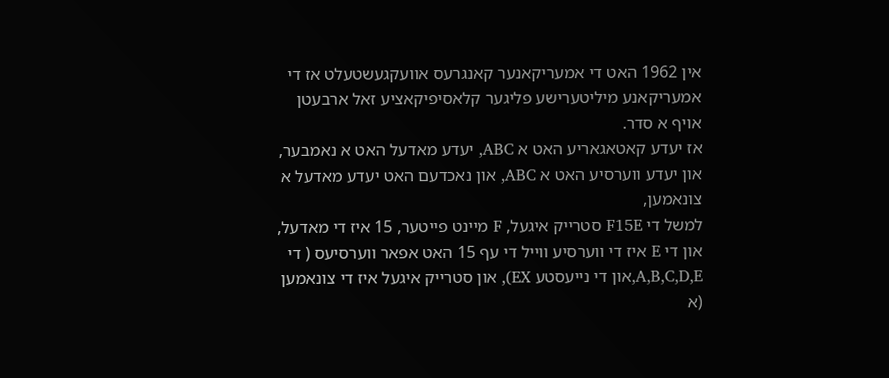אין 1962 האט די אמעריקאנער קאנגרעס אוועקגעשטעלט אז די אמעריקאנע מיליטערישע פליגער קלאסיפיקאציע זאל ארבעטן אויף א סדר.
אז יעדע קאטאגאריע האט א ABC, יעדע מאדעל האט א נאמבער, און יעדע ווערסיע האט א ABC, און נאכדעם האט יעדע מאדעל א צונאמען,
למשל די F15E סטרייק איגעל, F מיינט פייטער, 15 איז די מאדעל, און די E איז די ווערסיע ווייל די עף 15 האט אפאר ווערסיעס ( די A,B,C,D,E,און די נייעסטע EX), און סטרייק איגעל איז די צונאמען (א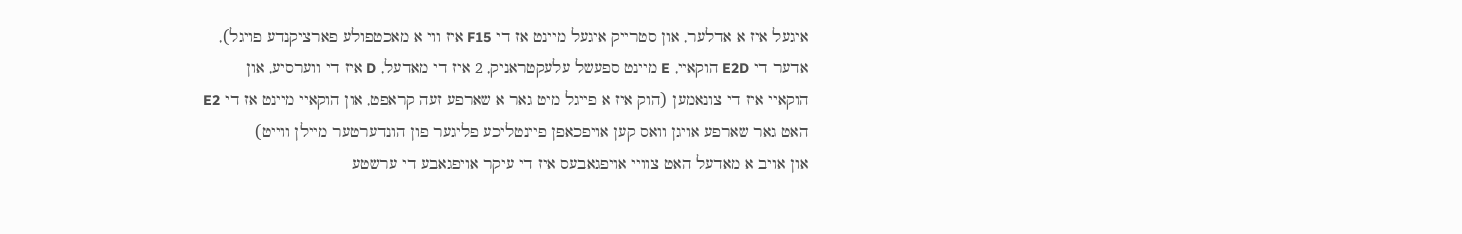איגעל איז א אדלער, און סטרייק איגעל מיינט אז די F15 איז ווי א מאכטפולע פארציקנדע פויגל), אדער די E2D הוקאיי, E מיינט ספעשל עלעקטראניק, 2 איז די מאדעל, D איז די ווערסיע, און הוקאיי איז די צונאמען (הוק איז א פייגל מיט גאר א שארפע זעה קראפט, און הוקאיי מיינט אז די E2 האט גאר שארפע אויגן וואס קען אויפכאפן פיינטליכע פליגער פון הונדערטער מיילן ווייט)
און אויב א מאדעל האט צוויי אויפגאבעס איז די עיקר אויפגאבע די ערשטע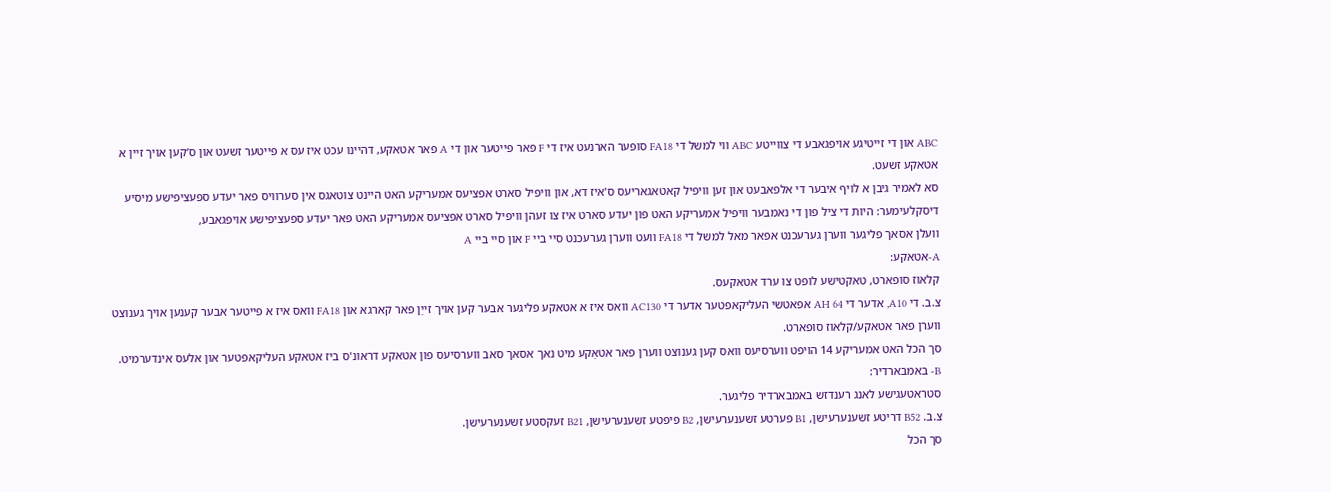ABC און די זייטיגע אויפגאבע די צווייטע ABC ווי למשל די FA18 סופער הארנעט איז די F פאר פייטער און די A פאר אטאקע, דהיינו עכט איז עס א פייטער זשעט און ס’קען אויך זיין א אטאקע זשעט.
סא לאמיר גיבן א לויף איבער די אלפאבעט און זען וויפיל קאטאגאריעס ס'איז דא, און וויפיל סארט אפציעס אמעריקע האט היינט צוטאגס אין סערוויס פאר יעדע ספעציפישע מיסיע
דיסקלעימער: היות די ציל פון די נאמבער וויפיל אמעריקע האט פון יעדע סארט איז צו זעהן וויפיל סארט אפציעס אמעריקע האט פאר יעדע ספעציפישע אויפגאבע,
וועלן אסאך פליגער ווערן גערעכנט אפאר מאל למשל די FA18 וועט ווערן גערעכנט סיי ביי F און סיי ביי A
A-אטאקע:
קלאוז סופארט, טאקטישע לופט צו ערד אטאקעס.
צ.ב. די A10, אדער די AH 64 אפאטשי העליקאפטער אדער די AC130 וואס איז א אטאקע פליגער אבער קען אויך זייַן פאר קארגא און FA18 וואס איז א פייטער אבער קענען אויך גענוצט ווערן פאר אטאקע/קלאוז סופארט.
סך הכל האט אמעריקע 14 הויפט ווערסיעס וואס קען גענוצט ווערן פאר אטאַקע מיט נאך אסאך סאב ווערסיעס פון אטאקע דראונ'ס ביז אטאקע העליקאפטער און אלעס אינדערמיט.
B- באמבארדיר:
סטראטעגישע לאנג רענדזש באמבארדיר פליגער.
צ.ב. B52 דריטע זשענערעישן, B1 פערטע זשענערעישן, B2 פיפטע זשענערעישן, B21 זעקסטע זשענערעישן.
סך הכל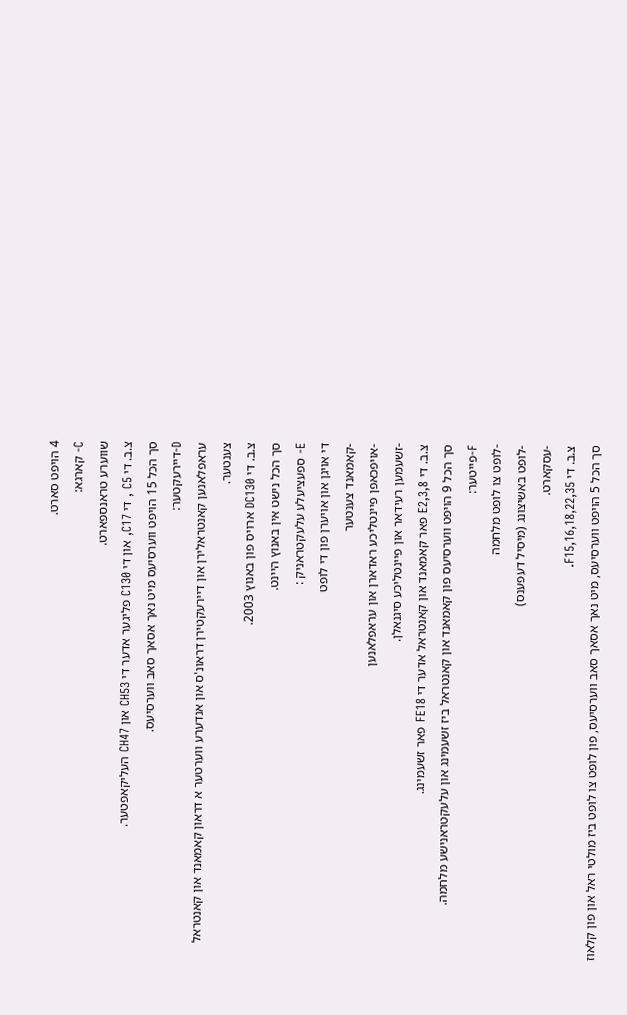4 הויפט סארט.
C- קארגא:
שווערע טראנספארט.
צ.ב. די C5 , די C17, און די C130 פליגער אדער די CH53 און CH47 העליקאפטער.
סך הכל 15 הויפט ווערסיעס מיט נאך אסאך סאב ווערסיעס.
D-דיירעקטער:
עראפלאנען קאנטראלירן און דיירעקטירן דראונ'ס און אנדערע ווערטער א דראון קאמאנד און קאנטראל צענטער.
צ.ב. די DC130 ארויס פון באנוץ 2003.
סך הכל נישט אין באנוץ היינט.
E- ספעציעלע עלעקטראניק :
די אויגן און אויערן פון די לופט
-קאמאנד צענטער
-אויפכאפן פיינטליכע ראדארן און עראפלאנען
-זשעמען רעידאר און פיינטליכע סיגנאלן.
צ.ב. די E2,3,8 פאר קאמאנד און קאנטראל אדער די FE18 פאר זשעמינג.
סך הכל 9 הויפט ווערסיעס פון קאמאנד און קאנטראל ביז זשעמינג און עלעקטראנישע מלחמה.
F-פייטער:
-לופט צו לופט מלחמה
-לופט באשיצונג (מיסיל דעפענס)
-עסקארט.
צ.ב. די F15,16,18,22,35.
סך הכל 5 הויפט ווערסיעס, מיט נאך אסאך סאב ווערסיעס, פון לופט צו לופט ביז מולטי ראל און פון קלאוז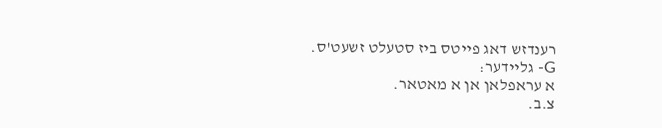רענדזש דאג פייטס ביז סטעלט זשעט'ס.
G- גליידער:
א עראפלאן אן א מאטאר.
צ.ב.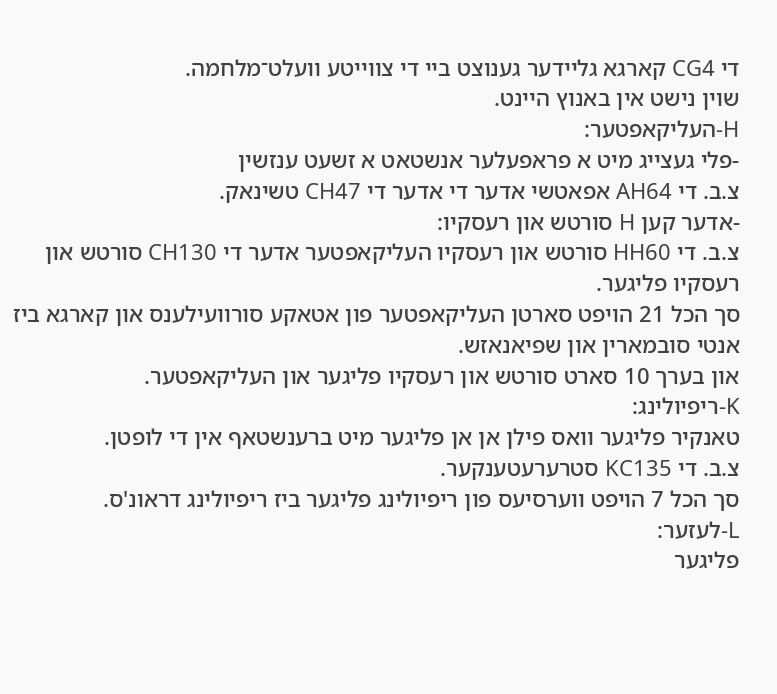די CG4 קארגא גליידער גענוצט ביי די צווייטע וועלט־מלחמה.
שוין נישט אין באנוץ היינט.
H-העליקאפטער:
-פלי געצייג מיט א פראפעלער אנשטאט א זשעט ענזשין
צ.ב. די AH64 אפאטשי אדער די אדער די CH47 טשינאק.
-אדער קען H סורטש און רעסקיו:
צ.ב. די HH60 סורטש און רעסקיו העליקאפטער אדער די CH130 סורטש און רעסקיו פליגער.
סך הכל 21 הויפט סארטן העליקאפטער פון אטאקע סורוועילענס און קארגא ביז אנטי סובמארין און שפיאנאזש.
און בערך 10 סארט סורטש און רעסקיו פליגער און העליקאפטער.
K-ריפיולינג:
טאנקיר פליגער וואס פילן אן אן פליגער מיט ברענשטאף אין די לופטן.
צ.ב. די KC135 סטרערעטענקער.
סך הכל 7 הויפט ווערסיעס פון ריפיולינג פליגער ביז ריפיולינג דראונ'ס.
L-לעזער:
פליגער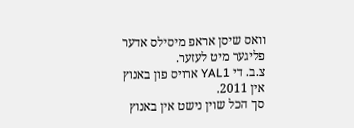וואס שיסן אראפ מיסילס אדער פליגער מיט לעזער.
צ.ב. די YAL1 ארויס פון באנוץ אין 2011.
סך הכל שוין נישט אין באנוץ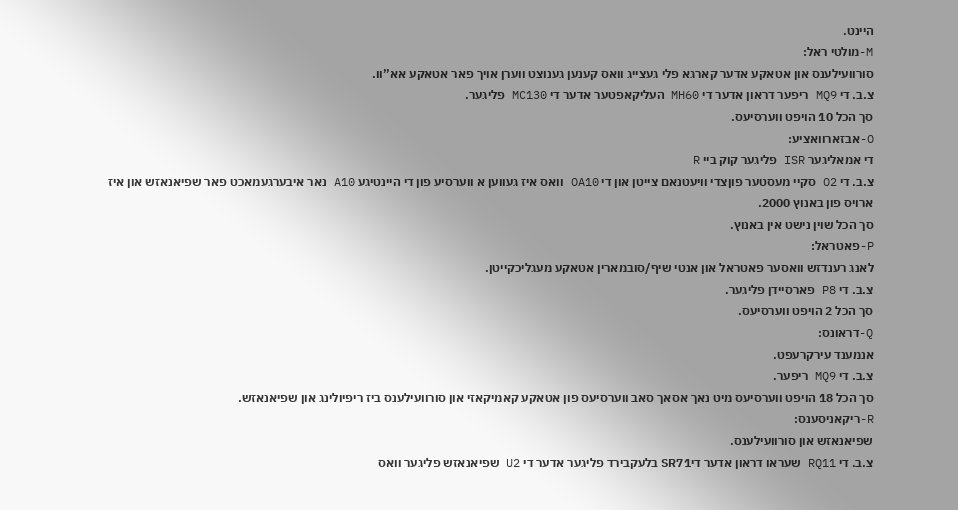היינט.
M-מולטי ראל:
סורוועילענס און אטאקע אדער קארגא פלי געצייג וואס קענען גענוצט ווערן אויך פאר אטאקע אא’’וו.
צ.ב. די MQ9 ריפער דראון אדער די MH60 העליקאפטער אדער די MC130 פליגער.
סך הכל 10 הויפט ווערסיעס.
O-אבזארוואציע:
די אמאליגער ISR פליגער קוק ביי R
צ.ב. די O2 סקיי מעסטער פוןצדי וויעטנאם צייטן און די OA10 וואס איז געווען א ווערסיע פון די היינטיגע A10 נאר איבערגעמאכט פאר שפיאנאזש און איז ארויס פון באנוץ 2000.
סך הכל שוין נישט אין באנוץ.
P-פאטראל:
לאנג רענדזש וואסער פאטראל און אנטי שיף/סובמארין אטאקע מעגליכקייטן.
צ.ב. די P8 פארסיידן פליגער.
סך הכל 2 הויפט ווערסיעס.
Q-דראונס:
אנמענד עירקרעפט.
צ.ב. די MQ9 ריפער.
סך הכל 18 הויפט ווערסיעס מיט נאך אסאך סאב ווערסיעס פון אטאקע קאמיקאזי און סורוועילענס ביז ריפיולינג און שפיאנאזש.
R-ריקאניסענס:
שפיאנאזש און סורוועילענס.
צ.ב. די RQ11 שעראו דראון אדער דיSR71 בלעקבירד פליגער אדער די U2 שפיאנאזש פליגער וואס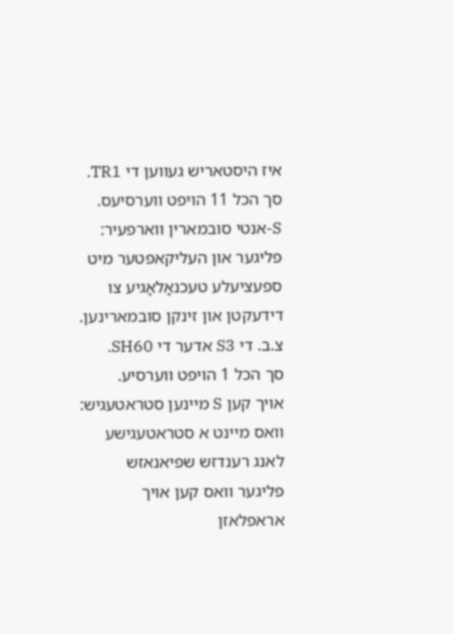איז היסטאריש געווען די TR1.
סך הכל 11 הויפט ווערסיעס.
S-אנטי סובמארין ווארפעיר:
פליגער און העליקאפטער מיט ספעציעלע טעכנאָלאָגיע צו דידעקטן און זינקן סובמארינען.
צ.ב. די S3 אדער די SH60.
סך הכל 1 הויפט ווערסיע.
אויך קען S מיינען סטראטעגיש:
וואס מיינט א סטראטעגישע לאנג רענדזש שפיאנאזש פליגער וואס קען אויך אראפלאזן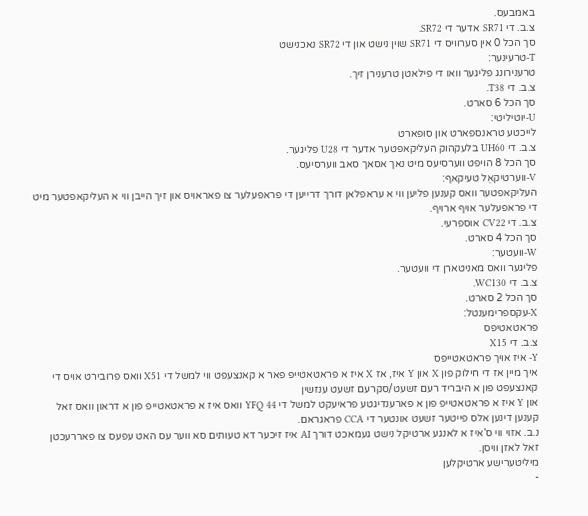באמבעס.
צ.ב. די SR71 אדער די SR72.
סך הכל 0 אין סערוויס די SR71 שוין נישט און די SR72 נאכנישט
T-טרעינער:
טרענירונג פליגער וואו די פילאטן טרענירן זיך.
צ.ב. די T38.
סך הכל 6 סארט.
U-יוטיליטי:
לייכטע טראנספארט און סופארט
צ.ב. די UH60 בלעקהוק העליקאפטער אדער די U28 פליגער.
סך הכל 8 הויפט ווערסיעס מיט נאך אסאך סאב ווערסיעס.
V-ווערטיקאַל טעיקאף:
העליקאפטער וואס קענען פליען ווי א עראפלאן דורך דרייען די פראפעלער צו פאראויס און זיך הייבן ווי א העליקאפטער מיט די פראפעלער אויף ארויף.
צ.ב. די CV22 אוספרעי.
סך הכל 4 סארט.
W-וועטער:
פליגער וואס מאניטארן די וועטער.
צ.ב. די WC130.
סך הכל 2 סארט.
X-עקספרימענטל:
פראטאטיפס
צ.ב. די X15
Y- איז אויך פראטאטייפס
איך מיין אז די חילוק פון X און Y איז, אז X איז א פראטאטייפ פאר א קאנצעפט ווי למשל די X51 וואס פרובירט אויס די קאנצעפט פון א היבריד רעם זשעט/סקרעם זשעט ענזשין
און Y איז א פראטאטייפ פון א פארענדיגטע פראיעקט למשל די YFQ 44 וואס איז א פראטאטייפ פון א דראון וואס זאל קענען דינען אלס פייטער זשעט אונטער די CCA פראגראם.
נ.ב. אזוי ווי ס’איז א לאנגע ארטיקל נישט געמאכט דורך AI איז זיכער דא טעותים סא ווער עס האט עפעס צו פאררעכטן זאל לאזן וויסן.
מיליטערישע ארטיקלען
-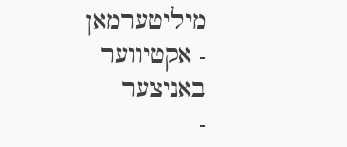מיליטערמאן
- אקטיווער באניצער
-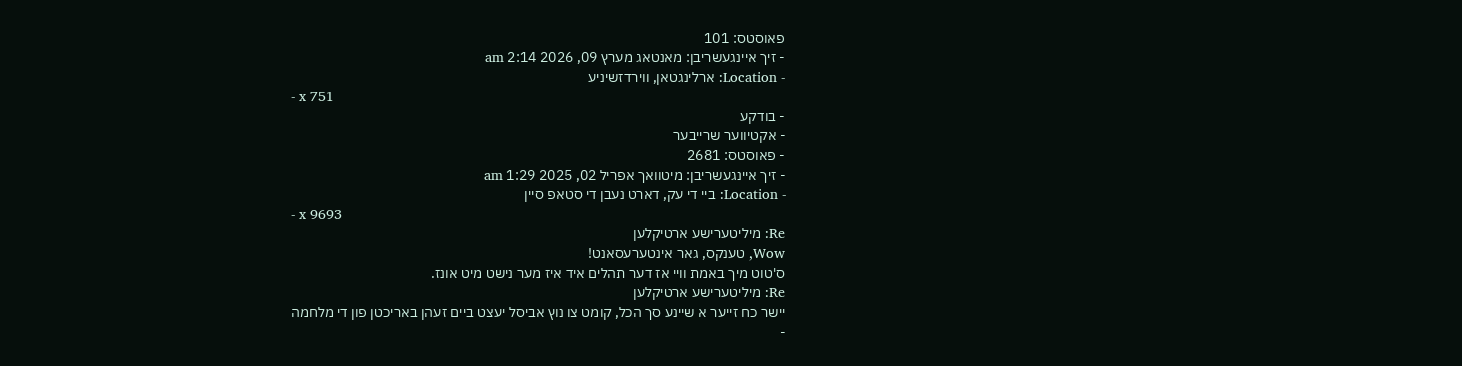פאוסטס: 101
- זיך איינגעשריבן: מאנטאג מערץ 09, 2026 2:14 am
- Location: ארלינגטאן, ווירדזשיניע
- x 751
- בודקע
- אקטיווער שרייבער
- פאוסטס: 2681
- זיך איינגעשריבן: מיטוואך אפריל 02, 2025 1:29 am
- Location: ביי די עק, דארט נעבן די סטאפ סיין
- x 9693
Re: מיליטערישע ארטיקלען
Wow, טענקס, גאר אינטערעסאנט!
ס'טוט מיך באמת וויי אז דער תהלים איד איז מער נישט מיט אונז.
Re: מיליטערישע ארטיקלען
יישר כח זייער א שיינע סך הכל, קומט צו נוץ אביסל יעצט ביים זעהן באריכטן פון די מלחמה
-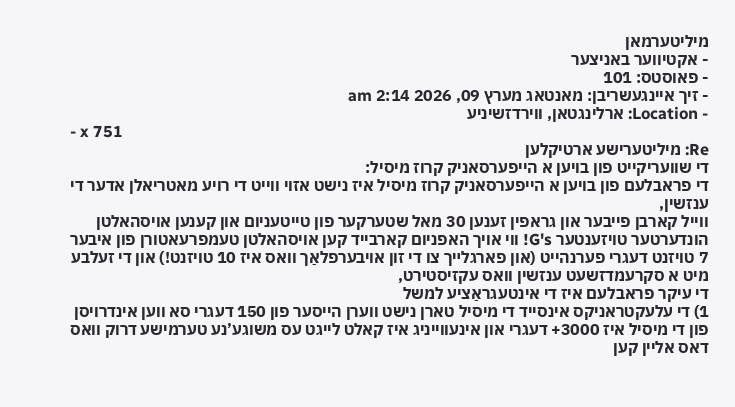מיליטערמאן
- אקטיווער באניצער
- פאוסטס: 101
- זיך איינגעשריבן: מאנטאג מערץ 09, 2026 2:14 am
- Location: ארלינגטאן, ווירדזשיניע
- x 751
Re: מיליטערישע ארטיקלען
די שוועריקייט פון בויען א הייפערסאניק קרוז מיסיל:
די פראבלעם פון בויען א הייפערסאניק קרוז מיסיל איז נישט אזוי ווייט די רויע מאטריאלן אדער די ענזשין,
ווייל קארבן פייבער און גראפין זענען 30 מאל שטערקער פון טייטעניום און קענען אויסהאלטן הונדערטער טויזענטער G's! ווי אויך האפניום קארבייד קען אויסהאלטן טעמפרעאטורן פון איבער 7 טויזנט דעגרי פערנהייט (און פארגלײך צו די זון אויבערפלאַך וואס איז 10 טויזנט!) און די זעלבע מיט א סקרעמדזשעט ענזשין וואס עקזיסטירט,
די עיקר פראבלעם איז די אינטעגראַציע למשל
1) די עלעקטראניקס אינסייד די מיסיל טארן נישט ווערן הייסער פון 150 דעגרי סא ווען אינדרויסן פון די מיסיל איז 3000+ דעגרי און אינעווייניג איז קאלט לייגט עס משוגע’נע טערמישע דרוק וואס דאס אליין קען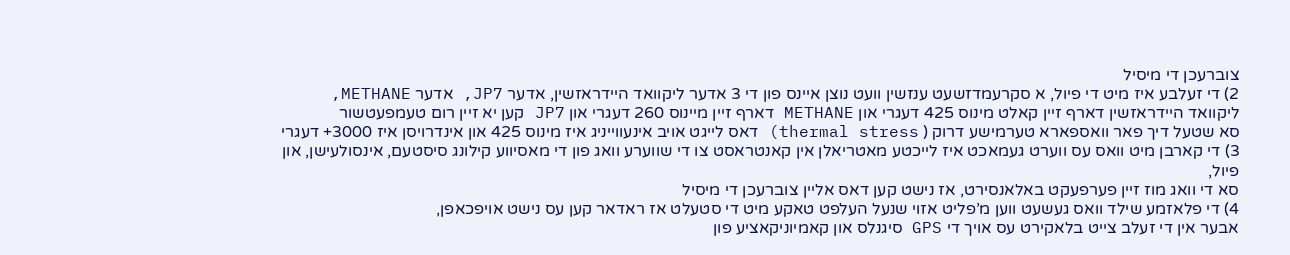צוברעכן די מיסיל
2) די זעלבע איז מיט די פיול, א סקרעמדזשעט ענזשין וועט נוצן איינס פון די 3 אדער ליקוואד היידראזשין, אדער JP7, אדער METHANE,
ליקוואד היידראזשין דארף זיין קאלט מינוס 425 דעגרי און METHANE דארף זיין מיינוס 260 דעגרי און JP7 קען יא זיין רום טעמפעטשור
סא שטעל דיך פאר וואספארא טערמישע דרוק ( thermal stress) דאס לייגט אויב אינעווייניג איז מינוס 425 און אינדרויסן איז 3000+ דעגרי
3) די קארבן מיט וואס עס ווערט געמאכט איז לייכטע מאטריאלן אין קאנטראסט צו די שווערע וואג פון די מאסיווע קילונג סיסטעם, אינסולעישן, און פיול,
סא די וואג מוז זיין פערפעקט באלאנסירט, אז נישט קען דאס אליין צוברעכן די מיסיל
4) די פלאזמע שילד וואס געשעט ווען מ’פליט אזוי שנעל העלפט טאקע מיט די סטעלט אז ראדאר קען עס נישט אויפכאפן,
אבער אין די זעלב צייט בלאקירט עס אויך די GPS סיגנלס און קאמיוניקאציע פון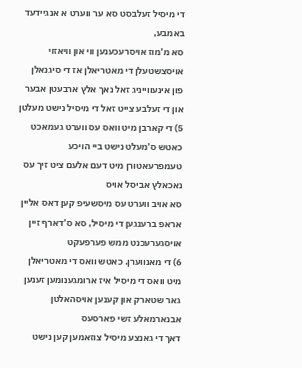די מיסיל זעלבסט סא ער ווערט א אנגיידעד באמבע,
סא מ’מוז אויסרעכענען ווי און וויאזוי אויסצשטעלן די מאטריאלן אז די סיגנאלן פון אינעווייניג זאל נאך אלץ ארבעטן אבער און די זעלבע צייט זאל די מיסיל נישט מעלטן
5) די קארבן מיט וואס עס ווערט געמאכט כאטש ס’מעלט נישט ביי הויכע טעמפרעאטורן מיט דעם אלעם ציט זיך עס נאכאלץ אביסל אויס
סא אויב ווערט עס מיסשעיפ קען דאס אליין אראפ ברענגען די מיסיל, סא ס’דארף זיין אויסגערעכנט ממש פערפעקט
6) די מאנווערן. כאטש וואס די מאטריאלן מיט וואס די מיסיל איז ארומגענומען זענען גאר שטארק און קענען אויסהאלטן אבנארמאלע זשי פארסעס
דאך די גאנצע מיסיל צוזאמען קען נישט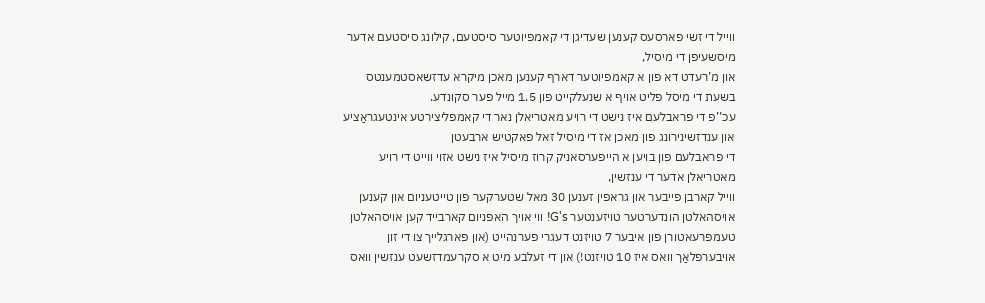ווייל די זשי פארסעס קענען שעדיגן די קאמפיוטער סיסטעם, קילונג סיסטעם אדער מיסשעיפן די מיסיל,
און מ’רעדט דא פון א קאמפיוטער דארף קענען מאכן מיקרא עדזשאסטמענטס בשעת די מיסל פליט אויף א שנעלקייט פון 1.5 מייל פער סקונדע.
עכ’’פ די פראבלעם איז נישט די רויע מאטריאלן נאר די קאמפליצירטע אינטעגראַציע און ענדזשינירונג פון מאכן אז די מיסיל זאל פאקטיש ארבעטן
די פראבלעם פון בויען א הייפערסאניק קרוז מיסיל איז נישט אזוי ווייט די רויע מאטריאלן אדער די ענזשין,
ווייל קארבן פייבער און גראפין זענען 30 מאל שטערקער פון טייטעניום און קענען אויסהאלטן הונדערטער טויזענטער G's! ווי אויך האפניום קארבייד קען אויסהאלטן טעמפרעאטורן פון איבער 7 טויזנט דעגרי פערנהייט (און פארגלײך צו די זון אויבערפלאַך וואס איז 10 טויזנט!) און די זעלבע מיט א סקרעמדזשעט ענזשין וואס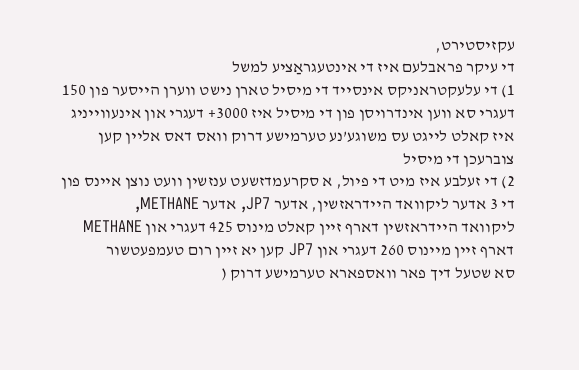עקזיסטירט,
די עיקר פראבלעם איז די אינטעגראַציע למשל
1) די עלעקטראניקס אינסייד די מיסיל טארן נישט ווערן הייסער פון 150 דעגרי סא ווען אינדרויסן פון די מיסיל איז 3000+ דעגרי און אינעווייניג איז קאלט לייגט עס משוגע’נע טערמישע דרוק וואס דאס אליין קען צוברעכן די מיסיל
2) די זעלבע איז מיט די פיול, א סקרעמדזשעט ענזשין וועט נוצן איינס פון די 3 אדער ליקוואד היידראזשין, אדער JP7, אדער METHANE,
ליקוואד היידראזשין דארף זיין קאלט מינוס 425 דעגרי און METHANE דארף זיין מיינוס 260 דעגרי און JP7 קען יא זיין רום טעמפעטשור
סא שטעל דיך פאר וואספארא טערמישע דרוק (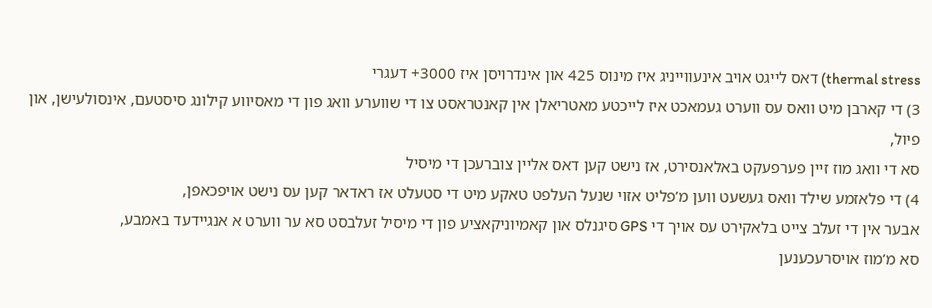thermal stress) דאס לייגט אויב אינעווייניג איז מינוס 425 און אינדרויסן איז 3000+ דעגרי
3) די קארבן מיט וואס עס ווערט געמאכט איז לייכטע מאטריאלן אין קאנטראסט צו די שווערע וואג פון די מאסיווע קילונג סיסטעם, אינסולעישן, און פיול,
סא די וואג מוז זיין פערפעקט באלאנסירט, אז נישט קען דאס אליין צוברעכן די מיסיל
4) די פלאזמע שילד וואס געשעט ווען מ’פליט אזוי שנעל העלפט טאקע מיט די סטעלט אז ראדאר קען עס נישט אויפכאפן,
אבער אין די זעלב צייט בלאקירט עס אויך די GPS סיגנלס און קאמיוניקאציע פון די מיסיל זעלבסט סא ער ווערט א אנגיידעד באמבע,
סא מ’מוז אויסרעכענען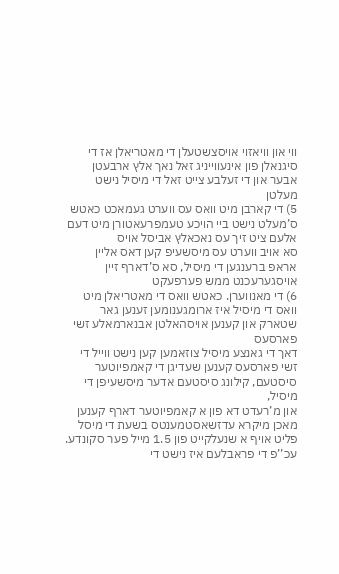ווי און וויאזוי אויסצשטעלן די מאטריאלן אז די סיגנאלן פון אינעווייניג זאל נאך אלץ ארבעטן אבער און די זעלבע צייט זאל די מיסיל נישט מעלטן
5) די קארבן מיט וואס עס ווערט געמאכט כאטש ס’מעלט נישט ביי הויכע טעמפרעאטורן מיט דעם אלעם ציט זיך עס נאכאלץ אביסל אויס
סא אויב ווערט עס מיסשעיפ קען דאס אליין אראפ ברענגען די מיסיל, סא ס’דארף זיין אויסגערעכנט ממש פערפעקט
6) די מאנווערן. כאטש וואס די מאטריאלן מיט וואס די מיסיל איז ארומגענומען זענען גאר שטארק און קענען אויסהאלטן אבנארמאלע זשי פארסעס
דאך די גאנצע מיסיל צוזאמען קען נישט ווייל די זשי פארסעס קענען שעדיגן די קאמפיוטער סיסטעם, קילונג סיסטעם אדער מיסשעיפן די מיסיל,
און מ’רעדט דא פון א קאמפיוטער דארף קענען מאכן מיקרא עדזשאסטמענטס בשעת די מיסל פליט אויף א שנעלקייט פון 1.5 מייל פער סקונדע.
עכ’’פ די פראבלעם איז נישט די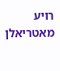רויע מאטריאלן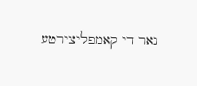נאר די קאמפליצירטע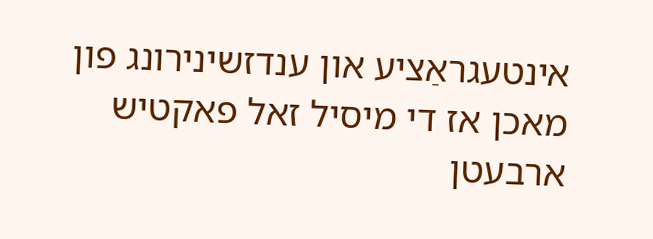אינטעגראַציע און ענדזשינירונג פון מאכן אז די מיסיל זאל פאקטיש ארבעטן